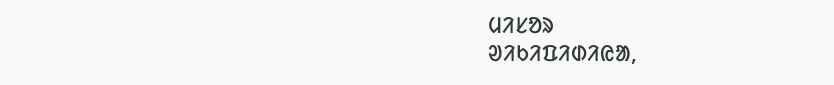ᱢᱤᱥᱚᱨ
ᱣᱤᱠᱤᱯᱤᱰᱤᱭᱟ,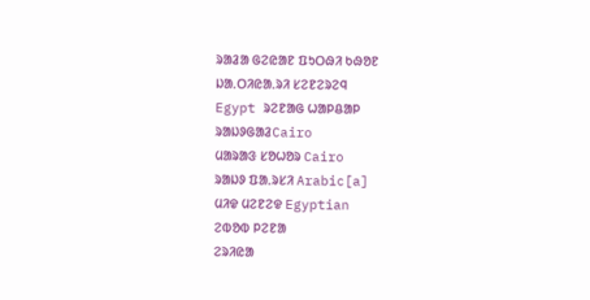ᱨᱟᱲᱟ ᱜᱮᱭᱟᱱ ᱯᱩᱛᱷᱤ ᱠᱷᱚᱱ
ᱡᱟᱹᱛᱤᱭᱟᱹᱨᱤ ᱥᱮᱱᱮᱨᱮᱧ
Egypt ᱨᱮᱱᱟᱜ ᱦᱟᱞᱪᱟᱞ
ᱨᱟᱡᱽᱜᱟᱲCairo
ᱢᱟᱨᱟᱝ ᱥᱚᱦᱚᱨ Cairo
ᱨᱟᱡᱽ ᱯᱟᱹᱨᱥᱤ Arabic[a]
ᱢᱤᱫ ᱢᱮᱱᱮᱫ Egyptian
ᱮᱵᱚᱵ ᱞᱮᱱᱟ
ᱮᱨᱤᱭᱟ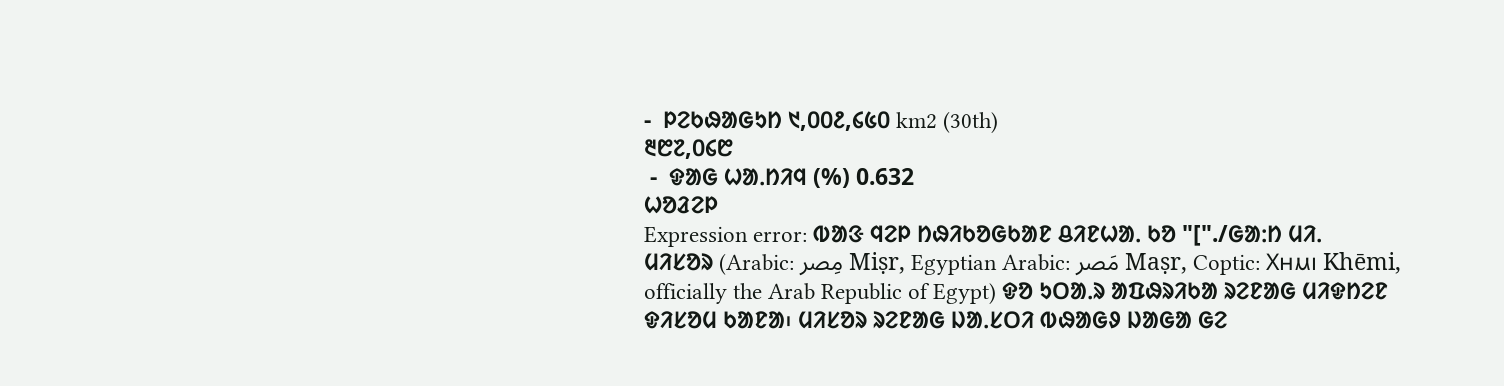-  ᱞᱮᱠᱷᱟᱜᱩᱴ ᱑,᱐᱐᱒,᱔᱕᱐ km2 (30th)
᱓᱘᱗,᱐᱔᱘
 -  ᱫᱟᱜ ᱦᱟᱹᱴᱤᱧ (%) 0.632
ᱦᱚᱲᱮᱞ
Expression error: ᱵᱟᱝ ᱧᱮᱞ ᱴᱷᱤᱠᱚᱜᱠᱟᱱ ᱪᱤᱱᱦᱟᱹ ᱠᱚ "["./ᱜᱟᱺᱴ ᱢᱤᱹ
ᱢᱤᱥᱚᱨ (Arabic: مِصر Miṣr, Egyptian Arabic: مَصر Maṣr, Coptic: Ⲭⲏⲙⲓ Khēmi, officially the Arab Republic of Egypt) ᱫᱚ ᱩᱛᱟᱹᱨ ᱟᱯᱷᱨᱤᱠᱟ ᱨᱮᱱᱟᱜ ᱢᱤᱫᱴᱮᱱ ᱫᱤᱥᱚᱢ ᱠᱟᱱᱟ᱾ ᱢᱤᱥᱚᱨ ᱨᱮᱱᱟᱜ ᱡᱟᱹᱥᱛᱤ ᱵᱷᱟᱜᱽ ᱡᱟᱜᱟ ᱜᱮ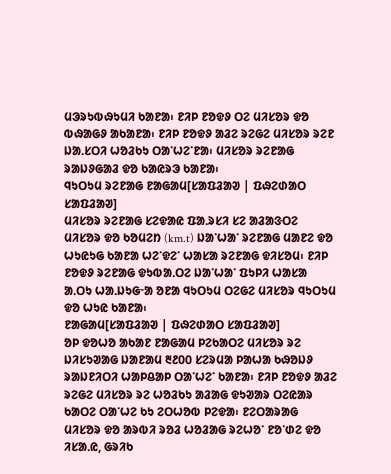ᱢᱳᱨᱩᱵᱷᱩᱢᱤ ᱠᱟᱱᱟ᱾ ᱱᱤᱞ ᱱᱚᱫᱽ ᱛᱮ ᱢᱤᱥᱚᱨ ᱫᱚ ᱵᱷᱟᱜᱽ ᱟᱠᱟᱱᱟ᱾ ᱱᱤᱞ ᱱᱚᱫᱽ ᱟᱲᱮ ᱨᱮᱜᱮ ᱢᱤᱥᱚᱨ ᱨᱮᱱ ᱡᱟᱹᱥᱛᱤ ᱦᱚᱲᱠᱩ ᱛᱟᱸᱦᱮᱸᱱᱟ᱾ ᱢᱤᱥᱚᱨ ᱨᱮᱱᱟᱜ ᱨᱟᱡᱽᱜᱟᱲ ᱫᱚ ᱠᱟᱭᱨᱳ ᱠᱟᱱᱟ᱾
ᱧᱩᱛᱩᱢ ᱨᱮᱱᱟᱜ ᱱᱟᱜᱟᱢ[ᱥᱟᱯᱲᱟᱣ | ᱯᱷᱮᱰᱟᱛ ᱥᱟᱯᱲᱟᱣ]
ᱢᱤᱥᱚᱨ ᱨᱮᱱᱟᱜ ᱥᱮᱫᱟᱭ ᱯᱟᱹᱨᱥᱤ ᱥᱮ ᱟᱲᱟᱝᱛᱮ ᱢᱤᱥᱚᱨ ᱫᱚ ᱠᱚᱢᱮᱴ (km.t) ᱡᱟᱸᱦᱟᱸ ᱨᱮᱱᱟᱜ ᱢᱟᱱᱮ ᱫᱚ ᱦᱩᱭᱩᱜ ᱠᱟᱱᱟ ᱦᱮᱸᱫᱮᱸ ᱦᱟᱥᱟ ᱨᱮᱱᱟᱜ ᱫᱤᱥᱚᱢ᱾ ᱱᱤᱞ ᱱᱚᱫᱽ ᱨᱮᱱᱟᱜ ᱫᱩᱵᱟᱹᱛᱮ ᱡᱟᱸᱦᱟᱸ ᱯᱩᱞᱤ ᱦᱟᱥᱟ ᱟᱹᱛᱩ ᱦᱟᱹᱡᱩᱜᱼᱟ ᱚᱱᱟ ᱧᱩᱛᱩᱢ ᱛᱮᱜᱮ ᱢᱤᱥᱚᱨ ᱧᱩᱛᱩᱢ ᱫᱚ ᱦᱩᱭ ᱠᱟᱱᱟ᱾
ᱱᱟᱜᱟᱢ[ᱥᱟᱯᱲᱟᱣ | ᱯᱷᱮᱰᱟᱛ ᱥᱟᱯᱲᱟᱣ]
ᱚᱞ ᱫᱚᱦᱚ ᱟᱠᱟᱱ ᱱᱟᱜᱟᱢ ᱞᱮᱠᱟᱛᱮ ᱢᱤᱥᱚᱨ ᱨᱮ ᱡᱤᱥᱩᱣᱟᱜ ᱡᱟᱱᱟᱢ ᱓᱒᱐᱐ ᱥᱮᱨᱢᱟ ᱞᱟᱦᱟ ᱠᱷᱚᱡᱽ ᱨᱟᱡᱱᱤᱛᱤ ᱦᱟᱞᱪᱟᱞ ᱛᱟᱸᱦᱮᱸ ᱠᱟᱱᱟ᱾ ᱱᱤᱞ ᱱᱚᱫᱽ ᱟᱲᱮ ᱨᱮᱜᱮ ᱢᱤᱥᱚᱨ ᱨᱮ ᱦᱚᱲᱠᱩ ᱟᱲᱟᱜ ᱫᱩᱣᱟᱨ ᱛᱮᱭᱟᱨ ᱠᱟᱛᱮ ᱛᱟᱸᱦᱮ ᱠᱩ ᱮᱛᱦᱚᱵ ᱞᱮᱫᱟ᱾ ᱱᱮᱛᱟᱨᱟᱜ ᱢᱤᱥᱚᱨ ᱫᱚ ᱟᱨᱵᱤ ᱨᱚᱲ ᱦᱚᱲᱟᱜ ᱨᱮᱦᱚᱸ ᱱᱚᱸᱰᱮ ᱫᱚ ᱤᱥᱟᱹᱭ, ᱜᱨᱤᱠ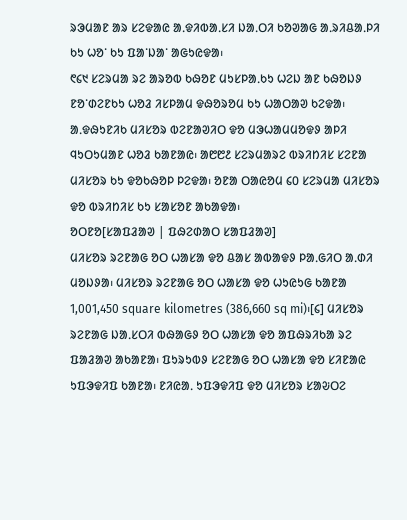ᱨᱳᱢᱟᱱ ᱟᱨ ᱥᱮᱫᱟᱭ ᱟᱹᱫᱤᱵᱟᱹᱥᱤ ᱡᱟᱹᱛᱤ ᱠᱚᱣᱟᱜ ᱟᱹᱨᱤᱪᱟᱹᱞᱤ ᱠᱩ ᱦᱚᱸ ᱠᱩ ᱯᱟᱸᱡᱟᱸ ᱟᱜᱩᱭᱫᱟ᱾
᱖᱔᱑ ᱥᱮᱨᱢᱟ ᱨᱮ ᱟᱨᱚᱵ ᱠᱷᱚᱱ ᱢᱩᱥᱞᱟᱹᱠᱩ ᱦᱮᱡ ᱟᱱ ᱠᱷᱚᱡᱽ ᱱᱚᱸᱰᱮᱱᱠᱩ ᱦᱚᱲ ᱤᱥᱞᱟᱢ ᱫᱷᱚᱨᱚᱢ ᱠᱩ ᱦᱟᱛᱟᱣ ᱠᱮᱫᱟ᱾ ᱟᱹᱫᱷᱩᱱᱤᱠ ᱢᱤᱥᱚᱨ ᱵᱮᱱᱟᱣᱤᱛ ᱫᱚ ᱢᱳᱦᱟᱢᱢᱚᱫᱽ ᱟᱞᱤ ᱧᱩᱛᱩᱢᱟᱱ ᱦᱚᱲ ᱠᱟᱱᱟᱭ᱾ ᱟ᱘᱘᱒ ᱥᱮᱨᱢᱟᱨᱮ ᱵᱨᱤᱴᱤᱥ ᱥᱮᱱᱟ ᱢᱤᱥᱚᱨ ᱠᱩ ᱫᱚᱠᱷᱚᱞ ᱞᱮᱫᱟ᱾ ᱚᱱᱟ ᱛᱟᱭᱚᱢ ᱔᱐ ᱥᱮᱨᱢᱟ ᱢᱤᱥᱚᱨ ᱫᱚ ᱵᱨᱤᱴᱤᱥ ᱠᱩ ᱥᱟᱥᱚᱱ ᱟᱠᱟᱫᱟ᱾
ᱚᱛᱱᱚ[ᱥᱟᱯᱲᱟᱣ | ᱯᱷᱮᱰᱟᱛ ᱥᱟᱯᱲᱟᱣ]
ᱢᱤᱥᱚᱨ ᱨᱮᱱᱟᱜ ᱚᱛ ᱦᱟᱥᱟ ᱫᱚ ᱪᱟᱥ ᱟᱵᱟᱫᱽ ᱞᱟᱹᱜᱤᱛ ᱟᱹᱰᱤ ᱢᱚᱡᱽᱟ᱾ ᱢᱤᱥᱚᱨ ᱨᱮᱱᱟᱜ ᱚᱛ ᱦᱟᱥᱟ ᱫᱚ ᱦᱩᱭᱩᱜ ᱠᱟᱱᱟ 1,001,450 square kilometres (386,660 sq mi)᱾[᱔] ᱢᱤᱥᱚᱨ ᱨᱮᱱᱟᱜ ᱡᱟᱹᱥᱛᱤ ᱵᱷᱟᱜᱽ ᱚᱛ ᱦᱟᱥᱟ ᱫᱚ ᱟᱯᱷᱨᱤᱠᱟ ᱨᱮ ᱯᱟᱲᱟᱣ ᱟᱠᱟᱱᱟ᱾ ᱯᱩᱨᱩᱵᱽ ᱥᱮᱱᱟᱜ ᱚᱛ ᱦᱟᱥᱟ ᱫᱚ ᱥᱤᱱᱟᱭ ᱩᱯᱳᱫᱤᱯ ᱠᱟᱱᱟ᱾ ᱱᱤᱭᱟᱹ ᱩᱯᱳᱫᱤᱯ ᱫᱚ ᱢᱤᱥᱚᱨ ᱥᱟᱶᱛᱮ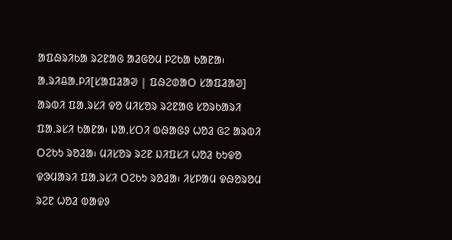ᱟᱯᱷᱨᱤᱠᱟ ᱨᱮᱱᱟᱜ ᱟᱲᱜᱚᱢ ᱞᱮᱠᱟ ᱠᱟᱱᱟ᱾
ᱟᱹᱨᱤᱪᱟᱹᱞᱤ[ᱥᱟᱯᱲᱟᱣ | ᱯᱷᱮᱰᱟᱛ ᱥᱟᱯᱲᱟᱣ]
ᱟᱨᱵᱤ ᱯᱟᱹᱨᱥᱤ ᱫᱚ ᱢᱤᱥᱚᱨ ᱨᱮᱱᱟᱜ ᱥᱚᱨᱠᱟᱨᱤ ᱯᱟᱹᱨᱥᱤ ᱠᱟᱱᱟ᱾ ᱡᱟᱹᱥᱛᱤ ᱵᱷᱟᱜᱽ ᱦᱚᱲ ᱜᱮ ᱟᱨᱵᱤ ᱛᱮᱠᱩ ᱨᱚᱲᱟ᱾ ᱢᱤᱥᱚᱨ ᱨᱮᱱ ᱡᱤᱯᱥᱤ ᱦᱚᱲ ᱠᱩᱫᱚ ᱫᱳᱢᱟᱨᱤ ᱯᱟᱹᱨᱥᱤ ᱛᱮᱠᱩ ᱨᱚᱲᱟ᱾ ᱤᱥᱞᱟᱢ ᱫᱷᱚᱨᱚᱢ ᱨᱮᱱ ᱦᱚᱲ ᱵᱟᱫᱽ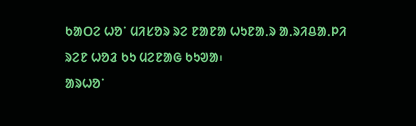ᱠᱟᱛᱮ ᱦᱚᱸ ᱢᱤᱥᱚᱨ ᱨᱮ ᱱᱟᱱᱟ ᱦᱩᱱᱟᱹᱨ ᱟᱹᱨᱤᱪᱟᱹᱞᱤ ᱨᱮᱱ ᱦᱚᱲ ᱠᱩ ᱢᱮᱱᱟᱜ ᱠᱩᱣᱟ᱾
ᱟᱨᱦᱚᱸ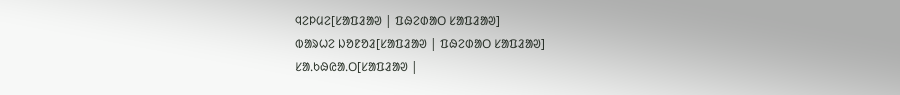ᱧᱮᱞᱢᱮ[ᱥᱟᱯᱲᱟᱣ | ᱯᱷᱮᱰᱟᱛ ᱥᱟᱯᱲᱟᱣ]
ᱵᱟᱨᱦᱮ ᱡᱚᱱᱚᱲ[ᱥᱟᱯᱲᱟᱣ | ᱯᱷᱮᱰᱟᱛ ᱥᱟᱯᱲᱟᱣ]
ᱥᱟᱹᱠᱷᱭᱟᱹᱛ[ᱥᱟᱯᱲᱟᱣ |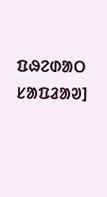ᱯᱷᱮᱰᱟᱛ ᱥᱟᱯᱲᱟᱣ]